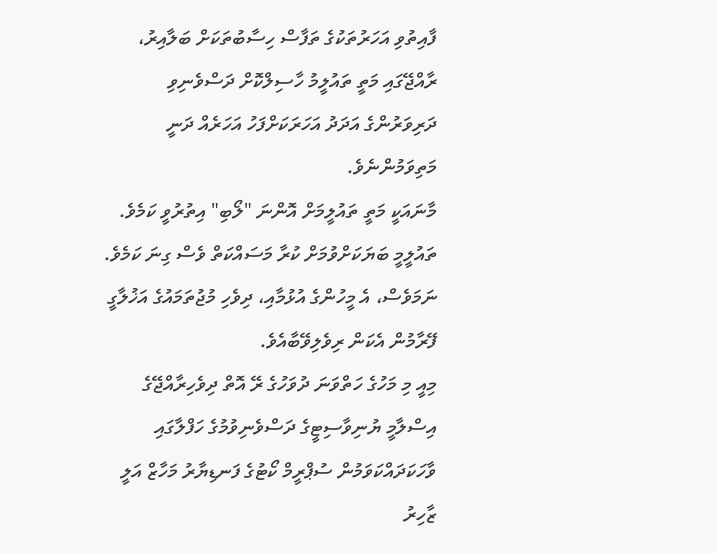ފާއިތުވި އަހަރުތަކުގެ ތަފާސް ހިސާބުތަކަށް ބަލާއިރު، ރާއްޖޭގައި މަތީ ތައުލީމު ހާސިލްކޮށް ދަސްވެނިވި ދަރިވަރުންގެ އަދަދު އަހަރަކަށްފަހު އަހަރެއް ދަނީ މަތިވަމުންނެވެ.
މާނައަކީ މަތީ ތައުލީމަށް އޮންނަ "ލޯބި" އިތުރުވީ ކަމެވެ. ތައުލީމީ ބަޔަކަށްވުމަށް ކުރާ މަސައްކަތް ވެސް ގިނަ ކަމެވެ. ނަމަވެސް، އެ މީހުންގެ އުޅުމާއި، ދިވެހި މުޖުތަމައުގެ އަޚުލާގީ ފޭރާމުން އެކަން ރިވެލިވޭބާއެވެ.
މިއީ މި މަހުގެ ހަތްވަނަ ދުވަހުގެ ރޭ އޮތް ދިވެހިރާއްޖޭގެ އިސްލާމީ ޔުނިވާސިޓީގެ ދަސްވެނިވުމުގެ ހަފްލާގައި ވާހަކަދައްކަވަމުން ސުޕްރީމް ކޯޓުގެ ފަނޑިޔާރު މަހާޒް އަލީ ޒާހިރު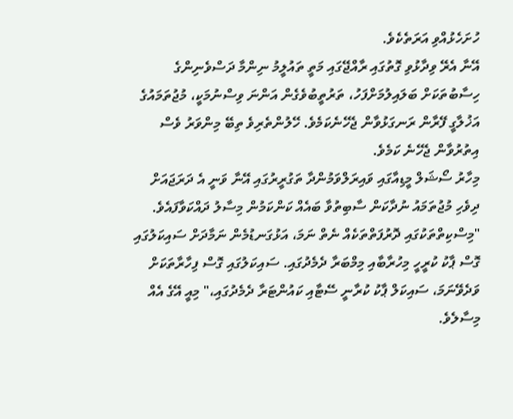ހުށަހެޅުއްވި އަރަތެކެވެ.
އޭނާ އެރޭ ވިދާޅުވި ގޮތުގައި ރާއްޖޭގައި މަތީ ތައުލީމު ނިންމާ ދަސްވެނިންގެ ހިސާބުތަކަށް ބަލައިލުމަށްފަހު، ތަރުތީބުވެގެން އަންނަ ވިސްނުމަކީ، މުޖުތަމައުގެ އަޚުލާގީ ފޭރާން ރަނގަޅުވާން ޖެހޭނެކަމެވެ. ހޭލުންތެރިވެ ތިބޭ މިންވަރު ވެސް އިތުރުވާން ޖެހޭނެ ކަމެވެ.
މިހާރު ސޯޝަލް މީޑިއާގައި ވައިރަލްވަމުންދާ ތަގުރީރުގައި އޭނާ ވަނީ އެ ދަރަޖައަށް ދިވެހި މުޖުތަމައު ނުދާކަން ސާބިތުވާ ބައެއް ކަންކަމުން މިސާލު ދައްކަވާފައެވެ.
"މިސްކިތްތަކުގައި ދޮރުފަތްތަކެއް ނެތް ނަމަ، އަޅުގަނޑުމެން ނަމާދަށް ސައިކަލުގައި ގޮސް ޕާކު ކުރީހީ މިހުރާބާއި މިމްބަރާ ދެމެދުގައި. ސައިކަލުގައި ގޮސް ފިހާރާތަކަށް ވަދެވޭނަމަ، ސައިކަލް ޕާކު ކުރާނީ ސޭޓާއި ކައުންޓަރާ ދެމެދުގައި،" މިއީ އޭގެ އެއް މިސާލެވެ.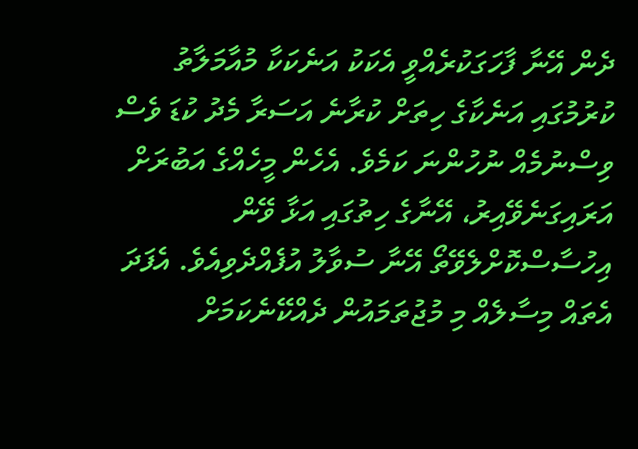ދެން އޭނާ ފާހަގަކުރެއްވީ އެކަކު އަނެކަކާ މުއާމަލާތު ކުރުމުގައި އަނެކާގެ ހިތަށް ކުރާނެ އަސަރާ މެދު ކުޑަ ވެސް ވިސްނުމެއް ނުހުންނަ ކަމެވެ. އެހެން މީހެއްގެ އަބުރަށް އަރައިގަނެވޭއިރު، އޭނާގެ ހިތުގައި އަޅާ ވޭން އިހުސާސްކޮށްލެވޭތޯ އޭނާ ސުވާލު އުފެއްދެވިއެވެ. އެފަދަ އެތައް މިސާލެއް މި މުޖުތަމައުން ދެއްކޭނެކަމަށް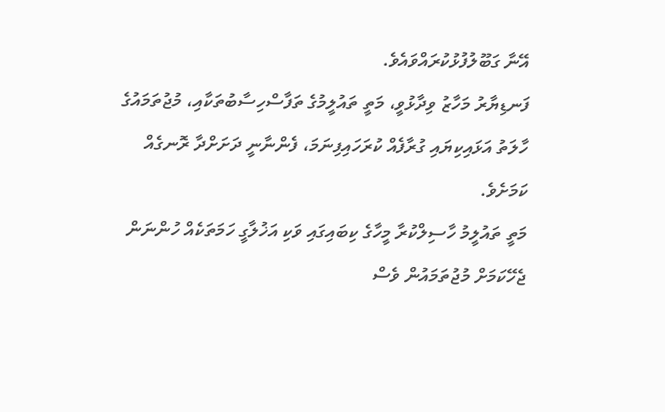އޭނާ ގަބޫލުފުޅުކުރައްވައެވެ.
ފަނޑިޔާރު މަހާޒު ވިދާޅުވީ، މަތީ ތައުލީމުގެ ތަފާސްހިސާބުތަކާއި، މުޖުތަމައުގެ ހާލަތު އަޅައިކިޔައި ގުރާފެއް ކުރަހައިފިނަމަ، ފެންނާނީ ދަށަށްދާ ރޮނގެއް ކަމަށެވެ.
މަތީ ތައުލީމު ހާސިލްކުރާ މީހާގެ ކިބައިގައި ވަކި އަޚުލާގީ ހަމަތަކެއް ހުންނަން ޖެހޭކަމަށް މުޖުތަމައުން ވެސް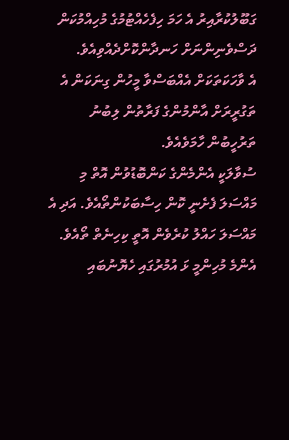ގަބޫލުކުރާއިރު އެ ހަމަ ހިފެހެއްޓުމުގެ މުހިއްމުކަން ދަސްވެނިންނަށް ހަނދާންކޮށްދެއްވިއެވެ.
އެ ވާހަކަތަކަށް އެއްބަސްވާ މީހުން ގިނަކަން އެ ތަގުރީރަށް އާންމުންގެ ފަރާތުން ލިބުނު ތަރުހީބުން ހާމަވެއެވެ.
ސުވާލަކީ އެންމެންގެ ކަންބޮޑުވުން އޮތް މި މައްސަލަ ފެށެނީ ކޮން ހިސާބަކުންތޯއެވެ. އަދި އެ މައްސަލަ ހައްލު ކުރެވެން އޮތީ ކިހިނެތް ތޯއެވެ.
އެންމެ މުހިންމީ ޅަ އުމުރުގައި ހެޔޮނުބައި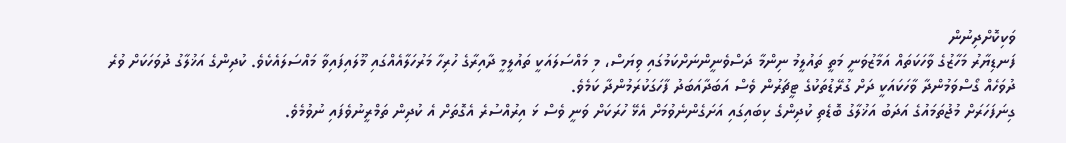ވަކިކޮށްދިނުން
ފަނޑިޔާރު މަހާޒުގެ ވާހަކަތައް އަމާޒުވަނީ މަތީ ތައުލީމު ނިންމާ ދަސްވެނީންނަށްކަމުގައި ވިޔަސް، މި މައްސަލައަކީ ތައުލީމީ ދާއިރާގެ ހުރިހާ މަރުހަލާއެއްގައި މޫލައިފައިވާ މައްސަލައެކެވެ. ކުދިންގެ އަޚުލާގު ދުވަހަކަށް ވުރެ ދުވަހެއް ގޯސްވަމުންދާ ވާހަކައަކީ ދަށް ގުރޭޑުތަކުގެ ޓީޗަރުން ވެސް އަބަދާއަބަދު ފާހަގަކުރަމުންދާ ކަމެވެ.
ގިނަފަހަރަށް މުޖުތަމައުގެ އަދަބު އަޚުލާގު ބޮޑެތި ކުދިންގެ ކިބައިގައި އަށަގެންނެވުމަށް އެޅޭ ހުރަކަށް ވަނީ ވެސް ޅަ އިރުއްސުރެ އެގޮތަށް އެ ކުދިން ތަމްރީނުވެފައި ނުވުމެވެ.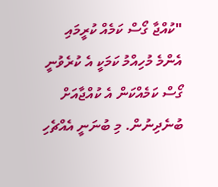"ކުއްޖާ ގޯސް ކަމެއް ކުރީމައި އެންމެ މުހިއްމު ކަމަކީ އެ ކުރެވުނީ ގޯސް ކަމެއްކަން އެ ކުއްޖާއަށް ބުނެދިނުން. މި ބުނަނީ އެއްޗެހި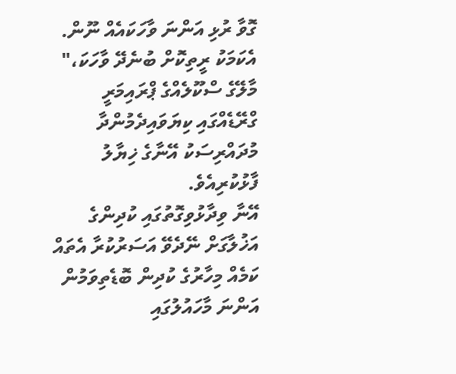ގޮވާ ރުޅި އަންނަ ވާހަކައެއް ނޫން. އެކަމަކު ރީތިކޮށް ބުނެދޭ ވާހަކަ،" މާލޭގެ ސްކޫލެއްގެ ޕްރައިމަރީ ގްރޭޑެއްގައި ކިޔަވައިދެމުންދާ މުދައްރިސަކު އޭނާގެ ޚިޔާލު ފާޅުކުރިއެވެ.
އޭނާ ވިދާޅުވިގޮތުގައި ކުދިންގެ އަޚުލާގަށް ނޭދެވޭ އަސަރުކުރާ އެތައް ކަމެއް މިހާރުގެ ކުދިން ބޮޑެތިވަމުން އަންނަ މާހައުލުގައި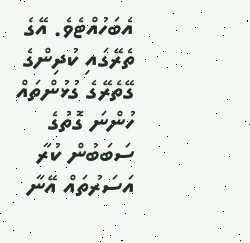އެބަހުއްޓެވެ. އޭގެ ތެރޭގައި ކުދިންގެ ގޭތެރޭގެ ގުޅުންތައް ހުންނަ ގޮތުގެ ސަބަބުން ކުރާ އަސަރުތައް އޭނާ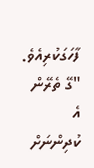ފާހަގަކުރިއެވެ.
"ގޭ ތެރޭން އެ ކުދިންނަށް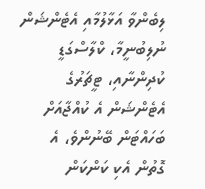ލިބެންވާ އަޅާލުމާއި އެޓެންޝަން ނުލިބުނީމާ، ކްލާސްގަޑީ ކުދިންނާއި، ޓީޗަރުގެ އެޓެންޝަން އެ ކުއްޖާއަށް ބަހައްޓަން ބޭނުންވެ، އެ ގޮތުން އެކި ކަންކަން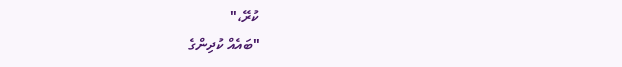ކުރޭ،"
"ބައެއް ކުދިންގެ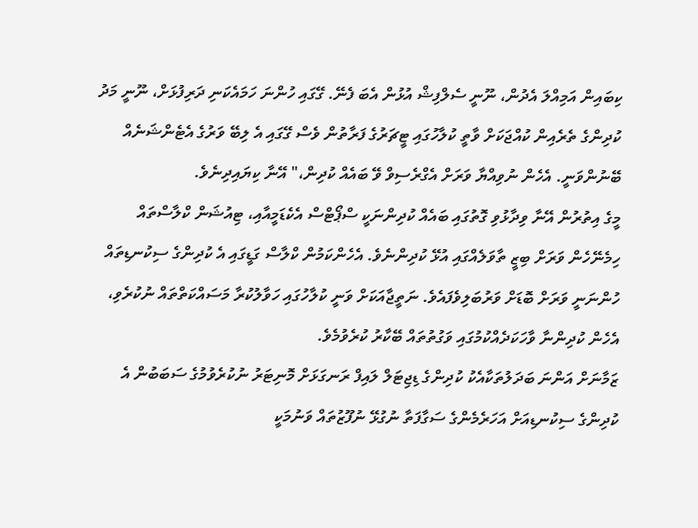ކިބައިން އަމިއްލަ އެދުން، ނޫނީ ސެލްފިޝް އުޅުން އެބަ ފެނޭ. ގޭގައި ހުންނަ ހަމައެކަނި ދަރިފުޅަށް، ނޫނީ މަދު ކުދިންގެ ތެރެއިން ކުއްޖަކަށް ވާތީ ކުލާހުގައި ޓީޗަރުގެ ފަރާތުން ވެސް ގޭގައި އެ ލިބޭ ވަރުގެ އެޓެންޝަނެއް ބޭނުންވަނީ. އެހެން ނުވިއްޔާ ވަރަށް އެގްރެސިވް ވޭ ބައެއް ކުދިން،" އޭނާ ކިޔައިދިނެވެ.
މީގެ އިތުރުން އޭނާ ވިދާޅުވި ގޮތުގައި ބައެއް ކުދިންނަކީ ސްޕޯޓްސް އެކެޑަމީއާއި، ޓިއުޝަން ކްލާސްތައް ހިމެނޭހެން ވަރަށް ބިޒީ ތާވަލެއްގައި އުޅޭ ކުދިންނެވެ. އެހެންކަމުން ކްލާސް ގަޑީގައި އެ ކުދިންގެ ސިކުނޑިތައް ހުންނަނީ ވަރަށް ބޮޑަށް ވަރުބަލިވެފައެވެ. ނަތީޖާއަކަށް ވަނީ ކުލާހުގައި ހަވާލުކުރާ މަސައްކަތްތައް ނުކުރެވި، އެހެން ކުދިންނާ ވާހަކަދެއްކުމުގައި ވަގުތުތައް ބޭކާރު ކުރެވުމެވެ.
ޒަމާނަށް އަންނަ ބަދަލުތަކާއެކު ކުދިންގެ ޑިޖިޓަލް ލައިފް ރަނގަޅަށް މޮނިޓަރު ނުކުރެވުމުގެ ސަބަބުން އެ ކުދިންގެ ސިކުނޑިއަށް އަހަރެމެންގެ ސަގާފަތާ ނުގުޅޭ ނުފޫޒުތައް ވަނުމަކީ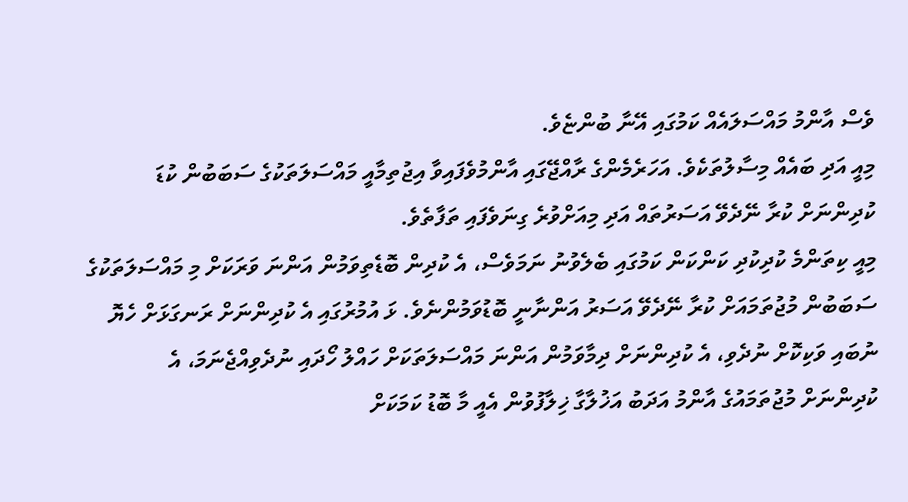ވެސް އާންމު މައްސަލައެއް ކަމުގައި އޭނާ ބުންޏެވެ.
މިއީ އަދި ބައެއް މިސާލުތަކެވެ. އަހަރެމެންގެ ރާއްޖޭގައި އާންމުވެފައިވާ އިޖުތިމާއީ މައްސަލަތަކުގެ ސަބަބުން ކުޑަ ކުދިންނަށް ކުރާ ނޭދެވޭ އަސަރުތައް އަދި މިއަށްވުރެ ގިނަވެފައި ތަފާތެވެ.
މިއީ ކިތަންމެ ކުދިކުދި ކަންކަން ކަމުގައި ބެލެވުނު ނަމަވެސް، އެ ކުދިން ބޮޑެތިވަމުން އަންނަ ވަރަކަށް މި މައްސަލަތަކުގެ ސަބަބުން މުޖުތަމައަށް ކުރާ ނޭދެވޭ އަސަރު އަންނާނީ ބޮޑުވަމުންނެވެ. ޅަ އުމުރުގައި އެ ކުދިންނަށް ރަނގަޅަށް ހެޔޮ ނުބައި ވަކިކޮށް ނުދެވި، އެ ކުދިންނަށް ދިމާވަމުން އަންނަ މައްސަލަތަކަށް ހައްލު ހޯދައި ނުދެވިއްޖެނަމަ، އެ ކުދިންނަށް މުޖުތަމައުގެ އާންމު އަދަބު އަޚުލާގާ ޚިލާފުވުން އެއީ މާ ބޮޑު ކަމަކަށް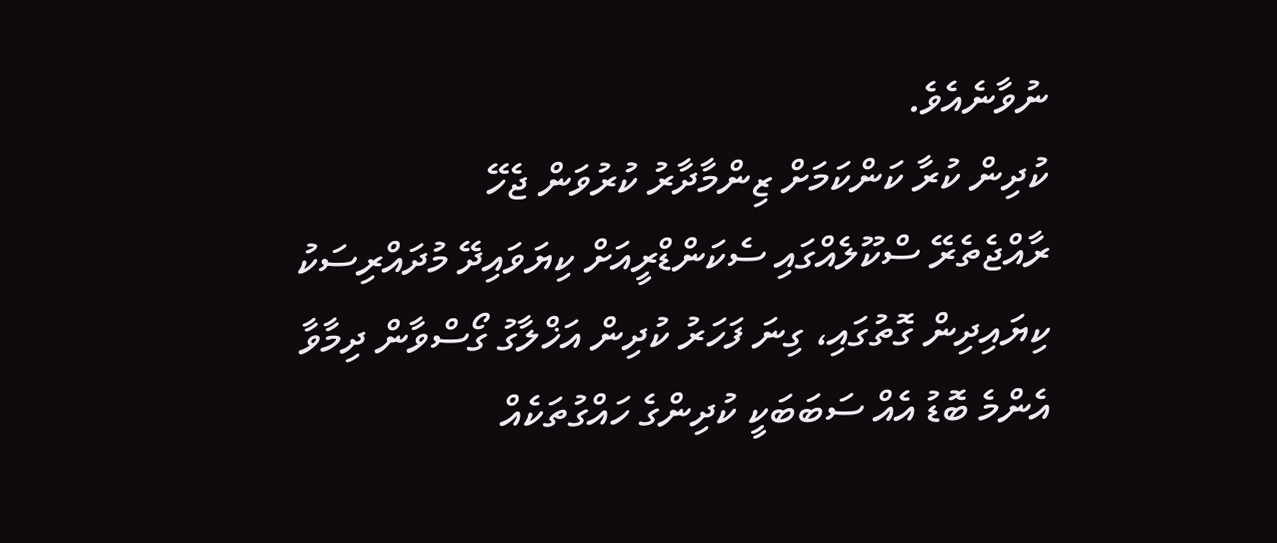ނުވާނެއެވެ.
ކުދިން ކުރާ ކަންކަމަށް ޒިންމާދާރު ކުރުވަން ޖެހޭ
ރާއްޖެތެރޭ ސްކޫލެއްގައި ސެކަންޑްރީއަށް ކިޔަވައިދޭ މުދައްރިސަކު ކިޔައިދިން ގޮތުގައި، ގިނަ ފަހަރު ކުދިން އަޚްލާގު ގޯސްވާން ދިމާވާ އެންމެ ބޮޑު އެއް ސަބަބަކީ ކުދިންގެ ހައްގުތަކެއް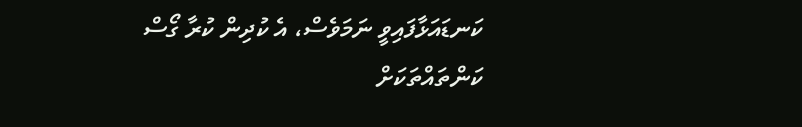ކަނޑައަޅާފައިވީ ނަމަވެސް، އެ ކުދިން ކުރާ ގޯސް ކަންތައްތަކަށް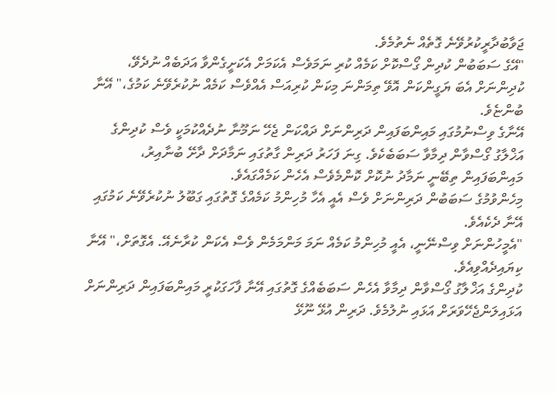ޖަވާބުދާރީކުރުވޭނެ ގޮތެއް ނެތުމެވެ.
"އޭގެ ސަބަބުން ކުދިން ގޯސްކޮށް ކަމެއް ކުރި ނަމަވެސް އެކަމަށް އެކަށީގެންވާ އަދަބެއް ނުދެވޭ، ކުދިންނަށް އެބަ ޔަގީންކަން އޮވޭ ތިމަންނަ މިކަން ކުރިއަސް އެއްވެސް ކަމެއް ނުކުރެވޭނެ ކަމުގެ،" އޭނާ ބުންޏެވެ.
އޭނާގެ ވިސްނުމުގައި މައިންބަފައިން ދަރިންނަށް ދައްކަން ޖެހޭ ނަމޫނާ ނުދެއްކުމަކީ ވެސް ކުދިންގެ އަޚްލާގު ގޯސްވާން ދިމާވާ ސަބަބެކެވެ. ގިނަ ފަހަރު ދަރިން ގާތުގައި ނަމާދަށް ދާށޭ ބުނާއިރު، މައިންބަފައިން ތިބޭނީ ނަމާދު ނުކޮށް ކޮންމެވެސް އެހެން ކަމެއްގައެވެ.
މިހެންވުމުގެ ސަބަބުން ދަރިންނަށް ވެސް އެއީ އެހާ މުހިންމު ކަމެއްގެ ގޮތުގައި ގަބޫލު ނުކުރެވޭނެ ކަމުގައި އޭނާ ދެކެއެވެ.
"އެމީހުންނަށް ވިސްނޭނީ، އެއީ މުހިންމު ކަމެއް ނަމަ މަންމަމެން ވެސް އެކަން ކުރާނެއޭ. އެގޮތަށް،" އޭނާ ކިޔައިދެއްވިއެވެ.
ކުދިންގެ އަޚްލާގު ގޯސްވާން ދިމާވާ އެހެން ސަބަބެއްގެ ގޮތުގައި އޭނާ ފާހަގަކުރީ މައިންބަފައިން ދަރިންނަށް އަޅައިލަންޖެހޭވަރަށް އަޅައި ނުލުމެވެ. ދަރިން އުޅޭ ނޫޅޭ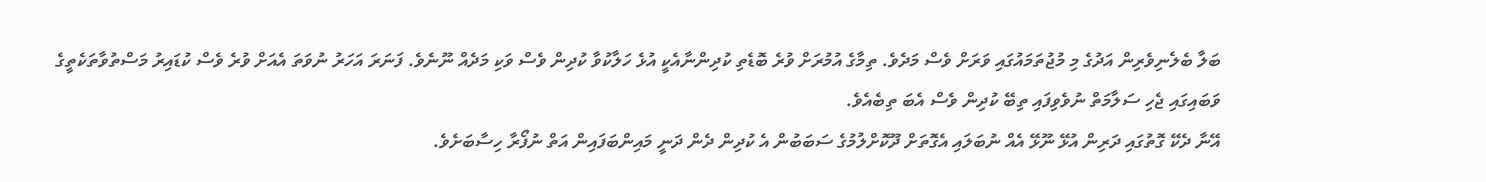ބަލާ ބެލެނިވެރިން އަދުގެ މި މުޖުތަމައުގައި ވަރަށް ވެސް މަދެވެ. ތިމާގެ އުމުރަށް ވުރެ ބޮޑެތި ކުދިންނާއެކީ އުޅެ ހަލާކުވާ ކުދިން ވެސް ވަކި މަދެއް ނޫނެވެ. ފަނަރަ އަހަރު ނުވަތަ އެއަށް ވުރެ ވެސް ކުޑައިރު މަސްތުވާތަކެތީގެ ވަބައިގައި ޖެހި ސަލާމަތް ނުވެވިފައި ތިބޭ ކުދިން ވެސް އެބަ ތިބެއެވެ.
އޭނާ ދެކޭ ގޮތުގައި ދަރިން އުޅޭ ނޫޅޭ އެއް ނުބަލައި އެގޮތަށް ދޫކޮށްލުމުގެ ސަބަބުން އެ ކުދިން ދެން ދަނީ މައިންބަފައިން އަތް ނުފޯރާ ހިސާބަށެވެ.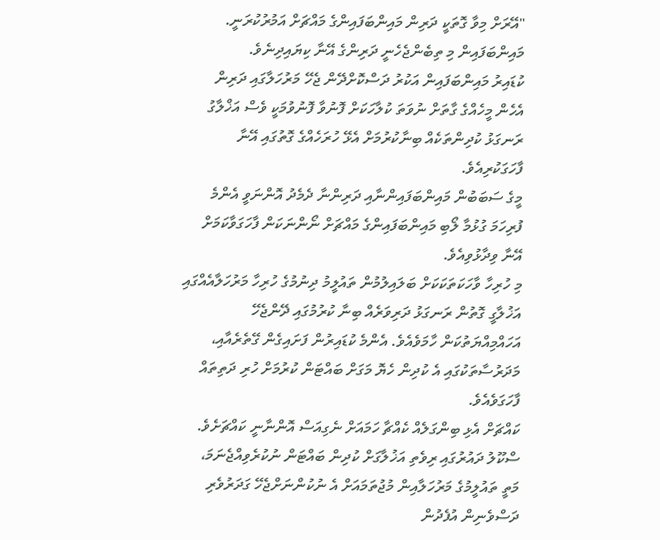"އޭރަށް މިވާ ގޮތަކީ ދަރިން މައިންބަފައިންގެ މައްޗަށް އަމުރުކުރަނީ. މައިންބަފައިން މި ތިބެންޖެހެނީ ދަރިންގެ އޭނާ ކިޔައިދިނެވެ.
ކުޑައިރު މައިންބަފައިން އަކުރު ދަސްކޮށްދޭން ޖެހޭ މަރުހަލާގައި ދަރިން އެހެން މީހެއްގެ ގާތަށް ނުވަތަ ކުލާހަކަށް ފޮނުވާ ފޮނުވުމަކީ ވެސް އަޚްލާގު ރަނގަޅު ކުދިންތަކެއް ބިނާކުރުމަށް އެޅޭ ހުރަހެއްގެ ގޮތުގައި އޭނާ ފާހަގަކުރިއެވެ.
މީގެ ސަބަބުން މައިންބަފައިންނާއި ދަރިންނާ ދެމެދު އޮންނަވީ އެންމެ ފުރިހަމަ ގުޅުމާ ލޯބި މައިންބަފައިންގެ މައްޗަށް ނޯންނަކަން ފާހަގަވާކަމަށް އޭނާ ވިދާޅުވިއެވެ.
މި ހުރިހާ ވާހަކަތަކަކަށް ބަލައިލުމުން ތައުލީމު ދިނުމުގެ ހުރިހާ މަރުހަލާއެއްގައި އަޚުލާގީ ގޮތުން ރަނގަޅު ދަރިވަރެއް ބިނާ ކުރުމުގައި ދޭންޖެހޭ އަހައްމިއްޔަތުކަން ހާމަވެއެވެ. އެންމެ ކުޑައިރުން ފަށައިގެން ގޭތެރެއާއި، މަދަރުސާތަކުގައި އެ ކުދިން ހެޔޮ މަގަށް ބައްޓަން ކުރުމަށް ހުރި ދަތިތައް ފާހަގަވެއެވެ.
ކައްޗަށް އެޅި ބިންގަލެއް ކެއްޗާ ހަމައަށް ނެގިއަސް އޮންނާނީ ކައްޗަށެވެ. ސްކޫލު ދައުރުގައި ރިވެތި އަޚުލާގަށް ކުދިން ބައްޓަން ނުކުރެވިއްޖެނަމަ، މަތީ ތައުލީމުގެ މަރުހަލާއިން މުޖުތަމައަށް އެ ނުކުންނަށްޖެހޭ ގަދަރުވެރި ދަސްވެނިން އުފެދުން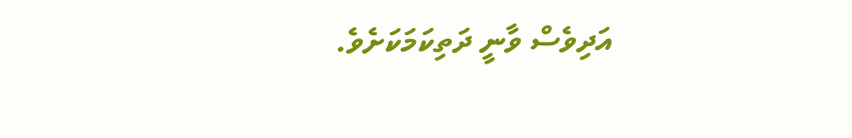އަދިވެސް ވާނީ ދަތިކަމަކަށެވެ.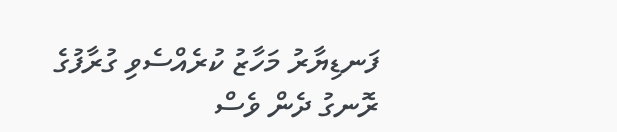ފަނޑިޔާރު މަހާޒު ކުރެއްސެވި ގުރާފުގެ ރޮނގު ދެން ވެސް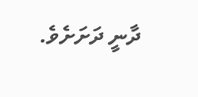ދާނީ ދަށަށެވެ.